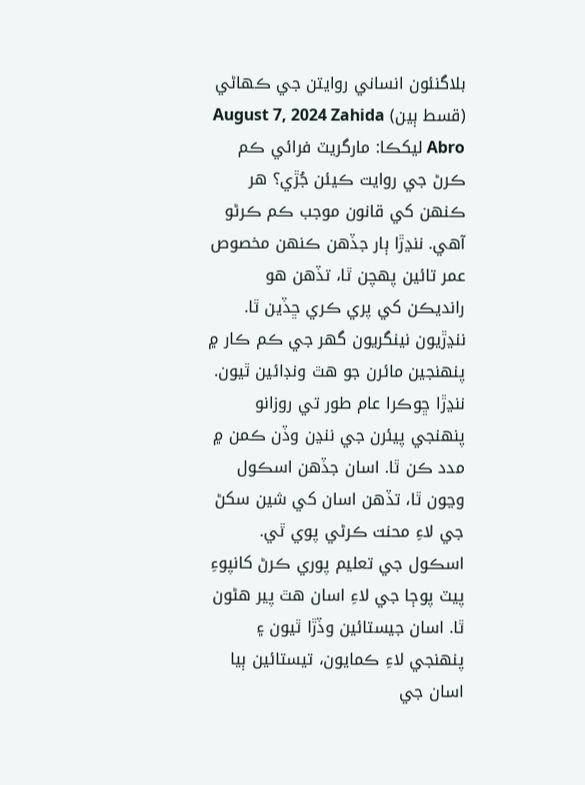بلاگنئون انساني روايتن جي ڪهاڻي (قسط ٻين) August 7, 2024 Zahida Abro ليکڪا: مارگريٽ فرائي ڪم ڪرڻ جي روايت ڪيئن جُڙي؟ هر ڪنهن کي قانون موجب ڪم ڪرڻو آهي. ننڍڙا ٻار جڏهن ڪنهن مخصوص عمر تائين پهچن ٿا، تڏھن هو رانديڪن کي پري ڪري ڇڏين ٿا. ننڍڙيون نينگريون گهر جي ڪم ڪار ۾ پنهنجين مائرن جو هٿ ونڊائين ٿيون. ننڍڙا ڇوڪرا عام طور تي روزانو پنهنجي پيئرن جي ننڍن وڏن ڪمن ۾ مدد ڪن ٿا. اسان جڏهن اسڪول وڃون ٿا، تڏھن اسان کي شين سکڻ جي لاءِ محنت ڪرڻي پوي ٿي. اسڪول جي تعليم پوري ڪرڻ کانپوءِ پيٽ پوڄا جي لاءِ اسان هٿ پير هڻون ٿا. اسان جيستائين وڏڙا ٿيون ۽ پنهنجي لاءِ ڪمايون، تيستائين ٻيا اسان جي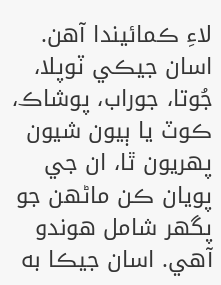لاءِ ڪمائيندا آهن. اسان جيڪي ٽوپلا، جُوتا، جوراب، پوشاڪ، ڪوٽ يا ٻيون شيون پهريون ٿا، ان جي پويان ڪن ماڻهن جو پگهر شامل هوندو آهي. اسان جيڪا به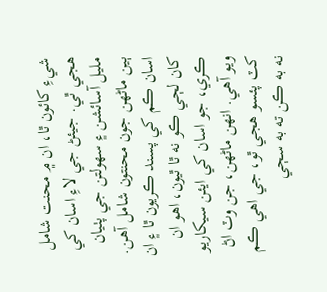شيءِ کائون ٿا، ان ۾ محنت شامل هجي ٿي. جيئڻ جي لاءِ اسان کي مليل آسائشن ۽ سهولتن جي پٺيان ٻين ماڻهن جون محنتون شامل آهن. اسان ڪم کي پسند ڪريون ٿا ۽ ان کان لڄي ڪو نه ٿا ٿيون، اھو ان ڪري، جو اسان کي ايئن سيکاريو ويو آهي. انھن ماڻھن، جن وٽ اڻ کٽ پئسو هجي ٿو، جي اهي ڪم نه به ڪن ته به سڄي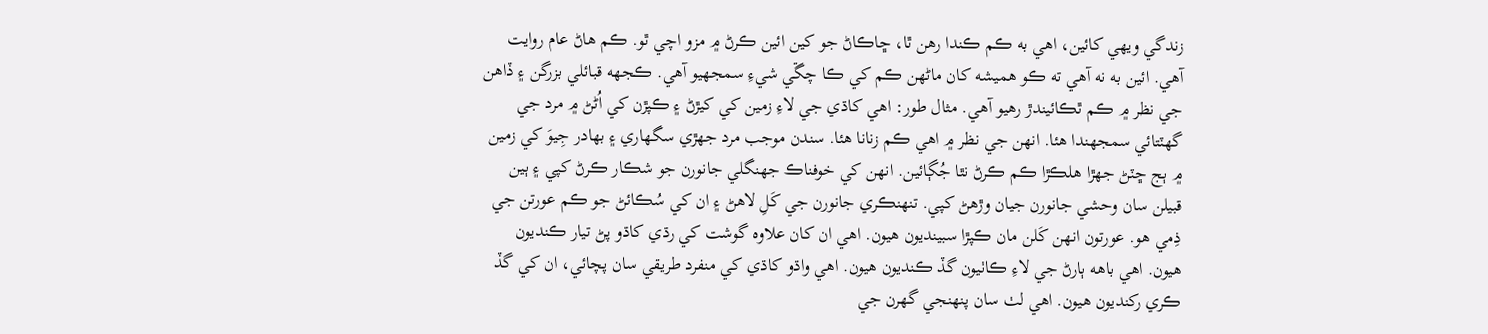زندگي ويهي کائين، اھي به ڪم ڪندا رهن ٿا، ڇاڪاڻ جو کين ائين ڪرڻ ۾ مزو اچي ٿو. ڪم هاڻ عام روايت آهي. ائين به نه آھي ته ڪو ھميشه کان ماڻهن ڪم کي ڪا چڱي شيءِ سمجهيو آهي. ڪجھه قبائلي بزرگن ۽ ڏاهن جي نظر ۾ ڪم ٿڪائيندڙ رهيو آهي. مثال طور: اهي کاڌي جي لاءِ زمين کي کيڙڻ ۽ ڪپڙن کي اُڻڻ ۾ مرد جي گهٽتائي سمجهندا هئا. انھن جي نظر ۾ اهي ڪم زنانا هئا. سندن موجب مرد جهڙي سگهاري ۽ بهادر جِيوَ کي زمين ۾ ٻج ڇٽڻ جهڙا هلڪڙا ڪم ڪرڻ نٿا جُڳائين. انھن کي خوفناڪ جهنگلي جانورن جو شڪار ڪرڻ کپي ۽ ٻين قبيلن سان وحشي جانورن جيان وڙهڻ کپي. تنھنڪري جانورن جي کَلِ لاهڻ ۽ ان کي سُڪائڻ جو ڪم عورتن جي ذِمي هو. عورتون انھن کَلن مان ڪپڙا سبينديون هيون. اهي ان کان علاوه گوشت کي رڌي کاڌو پڻ تيار ڪنديون هيون. اهي باھه ٻارڻ جي لاءِ ڪاٺيون گڏ ڪنديون هيون. اهي واڌو کاڌي کي منفرد طريقي سان پچائي، ان کي گڏ ڪري رکنديون هيون. اهي لٺ سان پنهنجي گهرن جي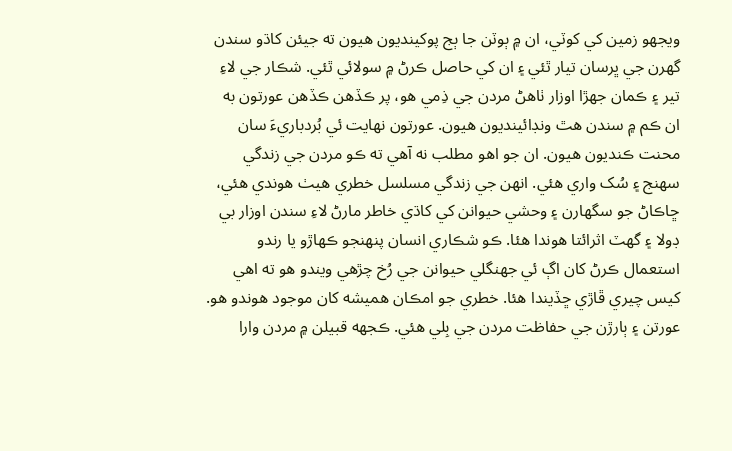ويجهو زمين کي کوٽي، ان ۾ ٻوٽن جا ٻج پوکينديون هيون ته جيئن کاڌو سندن گهرن جي ڀرسان تيار ٿئي ۽ ان کي حاصل ڪرڻ ۾ سولائي ٿئي. شڪار جي لاءِ تير ۽ ڪمان جهڙا اوزار ٺاھڻ مردن جي ذِمي هو، پر ڪڏهن ڪڏهن عورتون به ان ڪم ۾ سندن هٿ ونڊائينديون هيون. عورتون نهايت ئي بُردباريءَ سان محنت ڪنديون هيون. ان جو اهو مطلب نه آھي ته ڪو مردن جي زندگي سهنج ۽ سُک واري هئي. انھن جي زندگي مسلسل خطري هيٺ هوندي هئي، ڇاڪاڻ جو سگهارن ۽ وحشي حيوانن کي کاڌي خاطر مارڻ لاءِ سندن اوزار بي ڊولا ۽ گهٽ اثرائتا هوندا هئا. ڪو شڪاري انسان پنهنجو ڪهاڙو يا رندو استعمال ڪرڻ کان اڳ ئي جهنگلي حيوانن جي رُخ چڙهي ويندو هو ته اهي کيس چيري ڦاڙي ڇڏيندا ھئا. خطري جو امڪان ھميشه کان موجود هوندو هو. عورتن ۽ ٻارڙن جي حفاظت مردن جي بِلي هئي. ڪجھه قبيلن ۾ مردن وارا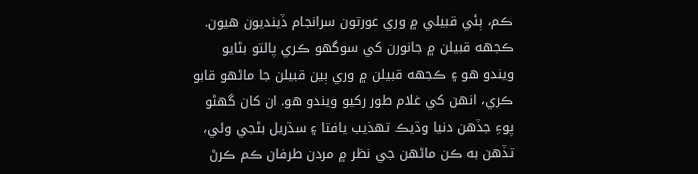ڪم، ٻئي قبيلي ۾ وري عورتون سرانجام ڏينديون هيون. ڪجھه قبيلن ۾ جانورن کي سوگهو ڪري پالتو بڻايو ويندو هو ۽ ڪجهه قبيلن ۾ وري ٻين قبيلن جا ماڻھو قابو ڪري، انھن کي غلام طور رکيو ويندو ھو. ان کان گھڻو پوءِ جڏهن دنيا وڌيڪ تهذيب يافتا ۽ سڌريل بڻجي وئي، تڏھن به ڪن ماڻهن جي نظر ۾ مردن طرفان ڪم ڪرڻ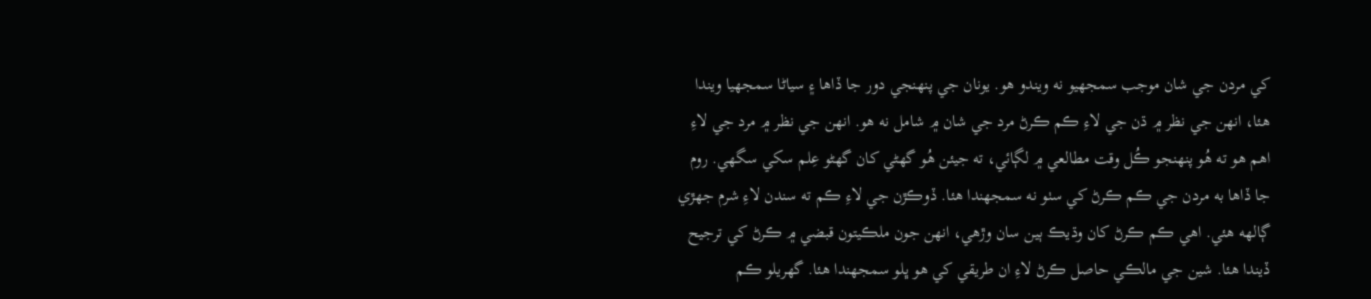کي مردن جي شان موجب سمجهيو نه ويندو هو. يونان جي پنهنجي دور جا ڏاها ۽ سياڻا سمجهيا ويندا هئا، انهن جي نظر ۾ ڌن جي لاءِ ڪم ڪرڻ مرد جي شان ۾ شامل نه ھو. انھن جي نظر ۾ مرد جي لاءِ اهم هو ته ھُو پنھنجو ڪُل وقت مطالعي ۾ لڳائي، ته جيئن هُو گهڻي کان گهڻو عِلم سکي سگهي. روم جا ڏاها به مردن جي ڪم ڪرڻ کي سٺو نه سمجهندا هئا. ڏوڪڙن جي لاءِ ڪم ته سندن لاءِ شرم جهڙي ڳالھه هئي. اھي ڪم ڪرڻ کان وڌيڪ ٻين سان وڙهي، انھن جون ملڪيتون قبضي ۾ ڪرڻ کي ترجيح ڏيندا هئا. شين جي مالڪي حاصل ڪرڻ لاءِ ان طريقي کي ھو ڀلو سمجهندا هئا. گهريلو ڪم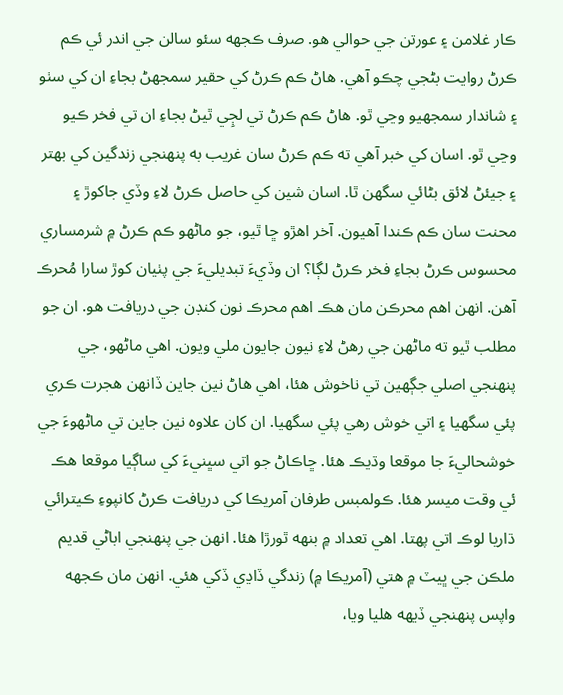ڪار غلامن ۽ عورتن جي حوالي هو. صرف ڪجهه سئو سالن جي اندر ئي ڪم ڪرڻ روايت بڻجي چڪو آهي. هاڻ ڪم ڪرڻ کي حقير سمجهڻ بجاءِ ان کي سٺو ۽ شاندار سمجهيو وڃي ٿو. هاڻ ڪم ڪرڻ تي لڄِي ٿيڻ بجاءِ ان تي فخر ڪيو وڃي ٿو. اسان کي خبر آهي ته ڪم ڪرڻ سان غريب به پنهنجي زندگين کي بهتر ۽ جيئڻ لائق بڻائي سگهن ٿا. اسان شين کي حاصل ڪرڻ لاءِ وڏي جاکوڙ ۽ محنت سان ڪم ڪندا آهيون. آخر اهڙو ڇا ٿيو، جو ماڻهو ڪم ڪرڻ ۾ شرمساري محسوس ڪرڻ بجاءِ فخر ڪرڻ لڳا؟ ان وڏيءَ تبديليءَ جي پٺيان کوڙ سارا مُحرڪ آهن. انهن اهم محرڪن مان ھڪ اھم محرڪ نون کنڊن جي دريافت هو. ان جو مطلب ٿيو ته ماڻهن جي رهڻ لاءِ نيون جايون ملي ويون. اھي ماڻھو، جي پنهنجي اصلي جڳهين تي ناخوش هئا، اهي هاڻ نين جاين ڏانهن هجرت ڪري پئي سگھيا ۽ اتي خوش رهي پئي سگھيا. ان کان علاوه نين جاين تي ماڻھوءَ جي خوشحاليءَ جا موقعا وڌيڪ هئا. ڇاڪاڻ جو اتي سڀنيءَ کي ساڳيا موقعا هڪ ئي وقت ميسر هئا. ڪولمبس طرفان آمريڪا کي دريافت ڪرڻ کانپوءِ ڪيترائي ڌاريا لوڪ اتي پهتا. اھي تعداد ۾ بنھه ٿورڙا هئا. انھن جي پنھنجي اباڻي قديم ملڪن جي ڀيٽ ۾ هتي (آمريڪا ۾) زندگي ڏاڍي ڏکي هئي. انھن مان ڪجھه واپس پنهنجي ڏيھه هليا ويا،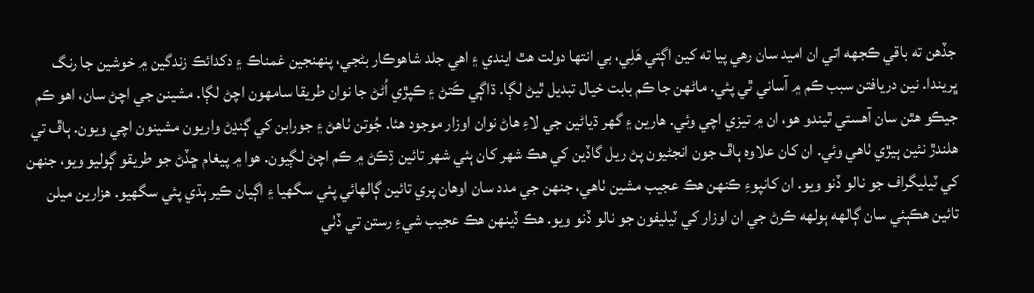جڏھن ته باقي ڪجھه اتي ان اميد سان رهي پيا ته کين اڳتي ھَلِي، بي انتها دولت هٿ ايندي ۽ اهي جلد شاهوڪار بڻجي، پنهنجين غمناڪ ۽ دکدائڪ زندگين ۾ خوشين جا رنگ ڀريندا. نين دريافتن سبب ڪم ۾ آساني ٿي پئي. ماڻهن جا ڪم بابت خيال تبديل ٿيڻ لڳا. ڌاڳي ڪَتڻ ۽ ڪپڙي اُڻڻ جا نوان طريقا سامهون اچڻ لڳا. مشينن جي اچڻ سان، اھو ڪم جيڪو هٿن سان آهستي ٿيندو هو، ان ۾ تيزي اچي وئي. هارين ۽ گهر ڌياڻين جي لاءِ هاڻ نوان اوزار موجود هئا. جُوتن ٺاهڻ ۽ جورابن کي ڳنڍڻ واريون مشينون اچي ويون. ٻاڦ تي هلندڙ نئين ٻيڙي ٺاهي وئي. ان کان علاوه ٻاڦ جون انجڻيون پڻ ريل گاڏين کي هڪ شهر کان ٻئي شهر تائين ڌِڪڻ ۾ ڪم اچڻ لڳيون. هوا ۾ پيغام ڇڏڻ جو طريقو ڳوليو ويو، جنھن کي ٽيليگراف جو نالو ڏنو ويو. ان کانپوءِ ڪنهن هڪ عجيب مشين ٺاهي، جنھن جي مدد سان اوهان پري تائين ڳالهائي پئي سگھيا ۽ اڳيان ڪير ٻڌي پئي سگھيو. هزارين ميلن تائين هڪٻئي سان ڳالھه ٻولهه ڪرڻ جي ان اوزار کي ٽيليفون جو نالو ڏنو ويو. هڪ ڏينهن هڪ عجيب شيءِ رستن تي ڏٺي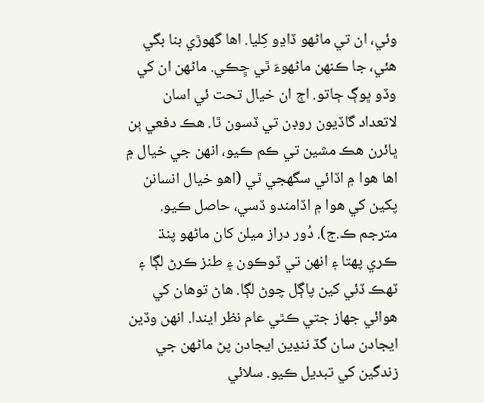وئي، ان تي ماڻهو ڏاڍو کِليا. اھا گهوڙي بنا بگي هئي، جا ڪنهن ماڻهوءَ ٿي ڇِڪي. ماڻهن ان کي وڏو ڀوڳ ڄاتو. اڄ ان خيال تحت ئي اسان لاتعداد گاڏيون روڊن تي ڏسون ٿا. هڪ دفعي ٻن ڀائرن هڪ مشين تي ڪم ڪيو، انهن جي خيال ۾ اها هوا ۾ اڏائي سگهجي ٿي (اهو خيال انسانن پکين کي هوا ۾ اڏامندو ڏسي، حاصل ڪيو. مترجم ڪ.ج). دُور دراز ميلن کان ماڻهو پنڌ ڪري پهتا ۽ انھن تي ٽوڪون ۽ طنز ڪرڻ لڳا ۽ ٽهڪ ڏئي کين پاڳل چوڻ لڳا. ھاڻ توهان کي هوائي جهاز جتي ڪٿي عام نظر ايندا. انھن وڏين ايجادن سان گڏ ننڍين ايجادن پڻ ماڻهن جي زندگين کي تبديل ڪيو. سلائي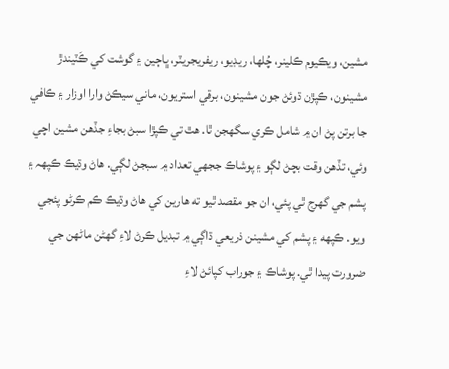مشين، ويڪيوم ڪلينر، چُلها، ريڊيو، ريفريجريٽر، ڀاڄين ۽ گوشت کي ڪَٽيندڙ مشينون، ڪپڙن ڌوئڻ جون مشينون، برقي استريون، ماني سيڪڻ وارا اوزار ۽ ڪافي جا برتن پڻ ان ۾ شامل ڪري سگھجن ٿا. هٿ تي ڪپڙا سبڻ بجاءِ جڏهن مشين اچي وئي، تڏھن وقت بچڻ لڳو ۽ پوشاڪ ججھي تعداد ۾ سبجڻ لڳي. ھاڻ وڌيڪ ڪپھہ ۽ پشم جي گهرج ٿي پئي، ان جو مقصد ٿيو ته هارين کي ھاڻ وڌيڪ ڪم ڪرڻو پئجي ويو. ڪپھه ۽ پشم کي مشينن ذريعي ڌاڳي ۾ تبديل ڪرڻ لاءِ گهڻن ماڻهن جي ضرورت پيدا ٿي. پوشاڪ ۽ جوراب کپائڻ لاءِ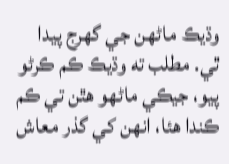وڌيڪ ماڻهن جي گهرج پيدا ٿي. مطلب ته وڌيڪ ڪم ڪرڻو پيو، جيڪي ماڻهو هٿن تي ڪم ڪندا هئا، انهن کي گذر معاش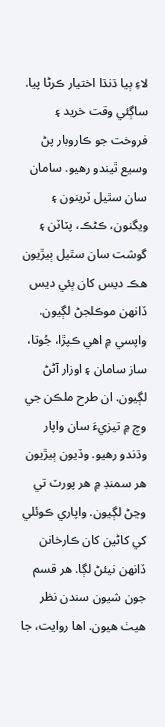لاءِ ٻيا ڌنڌا اختيار ڪرڻا پيا. ساڳئي وقت خريد ۽ فروخت جو ڪاروبار پڻ وسيع ٿيندو رهيو. سامان سان سٿيل ٽرينون ۽ ويگنون، ڪڻڪ، پٽاٽن ۽ گوشت سان سٿيل ٻيڙيون هڪ ديس کان ٻئي ديس ڏانھن موڪلجڻ لڳيون. واپسي ۾ اهي ڪپڙا، جُوتا، ساز سامان ۽ اوزار آڻڻ لڳيون. ان طرح ملڪن جي وچ ۾ تيزيءَ سان واپار وڌندو رهيو. وڏيون ٻيڙيون هر سمنڊ ۾ هر پورٽ تي وڃڻ لڳيون. واپاري ڪوئلي کي کاڻين کان ڪارخانن ڏانهن نيئڻ لڳا. ھر قسم جون شيون سندن نظر هيٺ هيون. اها روايت، جا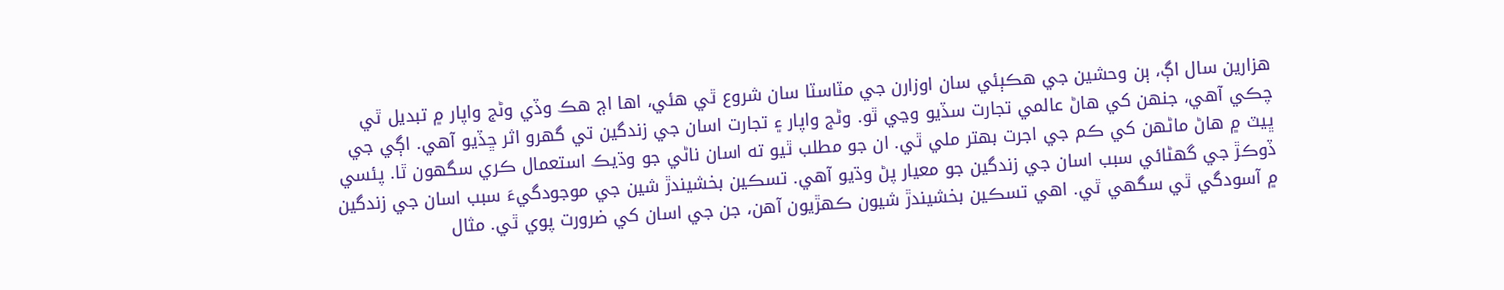ھزارين سال اڳ، ٻن وحشين جي هڪٻئي سان اوزارن جي مٽاسٽا سان شروع ٿي هئي، اها اڄ هڪ وڏي وڻج واپار ۾ تبديل ٿي چڪي آهي، جنهن کي ھاڻ عالمي تجارت سڏيو وڃي ٿو. وڻج واپار ۽ تجارت اسان جي زندگين تي گهرو اثر ڇڏيو آهي. اڳي جي ڀيٽ ۾ هاڻ ماڻهن کي ڪم جي اجرت بهتر ملي ٿي. ان جو مطلب ٿيو ته اسان ناڻي جو وڌيڪ استعمال ڪري سگھون ٿا. پئسي ڏوڪڙ جي گهڻائي سبب اسان جي زندگين جو معيار پڻ وڌيو آهي. تسڪين بخشيندڙ شين جي موجودگيءَ سبب اسان جي زندگين ۾ آسودگي ٿي سگھي ٿي. اهي تسڪين بخشيندڙ شيون ڪهڙيون آهن، جن جي اسان کي ضرورت پوي ٿي. مثال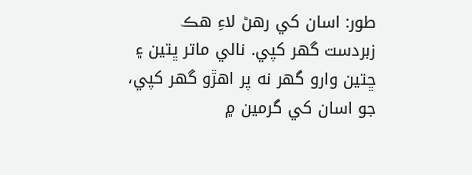طور: اسان کي رھڻ لاءِ هڪ زبردست گهر کپي. نالي ماتر ڀتين ۽ ڇتين وارو گهر نه پر اهڙو گهر کپي، جو اسان کي گرمين ۾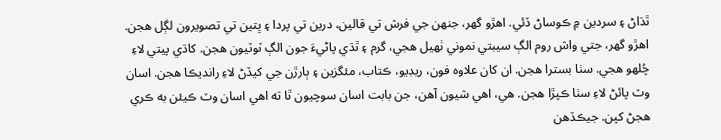ٿڌاڻ ۽ سردين ۾ ڪوساڻ ڏئي. اهڙو گهر، جنھن جي فرش تي قالين، درين تي پردا ۽ ڀتين تي تصويرون لڳل هجن. اهڙو گهر، جتي واش روم الڳ سيبتي نموني ٺهيل هجي، گرم ۽ ٿڌي پاڻيءَ جون الڳ ٽوٽيون هجن. کاڌي پيتي لاءِ چُلهو هجي. سٺا بسترا هجن. ان کان علاوه فون، ريڊيو، ڪتاب، مئگزين ۽ ٻارڙن جي کيڏڻ لاءِ رانديڪا هجن. اسان وٽ پائڻ لاءِ سٺا ڪپڙا هجن. هي، اھي شيون آهن، جن بابت اسان سوچيون ٿا ته اھي اسان وٽ ڪيئن به ڪري هجڻ کپن. جيڪڏهن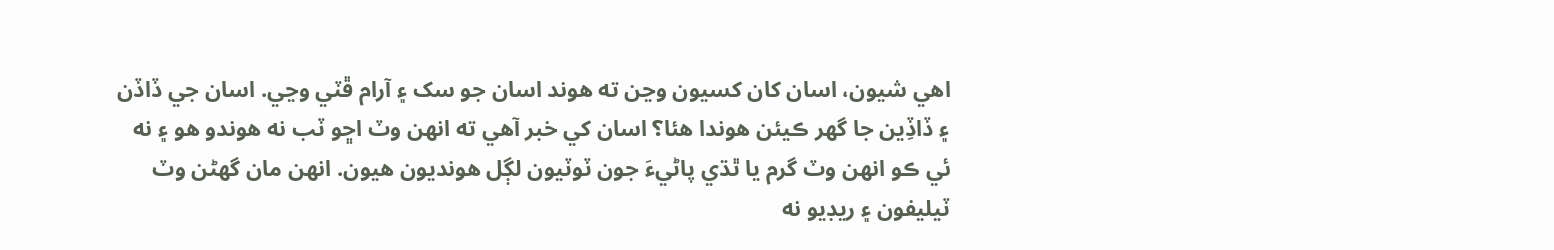اهي شيون، اسان کان کسيون وڃن ته هوند اسان جو سک ۽ آرام ڦٽي وڃي. اسان جي ڏاڏن ۽ ڏاڏِين جا گهر ڪيئن هوندا هئا؟ اسان کي خبر آهي ته انهن وٽ اڇو ٽب نه ھوندو هو ۽ نه ئي ڪو انھن وٽ گرم يا ٿڌي پاڻيءَ جون ٽوٽيون لڳل هونديون هيون. انهن مان گهڻن وٽ ٽيليفون ۽ ريڊيو نه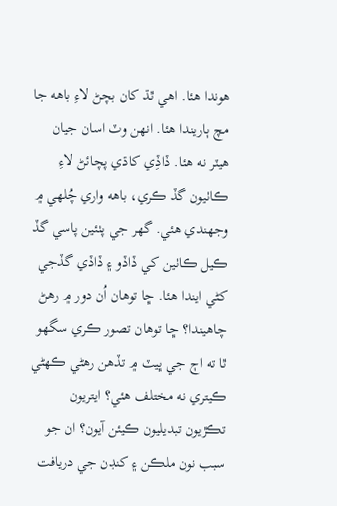هوندا هئا. اهي ٿڌ کان بچڻ لاءِ باھه جا مچ ٻاريندا هئا. انھن وٽ اسان جيان هيٽر نه هئا. ڏاڏِي کاڌي پچائڻ لاءِ ڪاٺيون گڏ ڪري، باھه واري چُلهي ۾ وجهندي هئي. گهر جي پٺئين پاسي گڏ ڪيل ڪاٺين کي ڏاڏو ۽ ڏاڏي گڏجي کڻي ايندا هئا. ڇا توھان اُن دور ۾ رهڻ چاهيندا؟ ڇا توھان تصور ڪري سگهو ٿا ته اڄ جي ڀيٽ ۾ تڏھن رهڻي ڪهڻي ڪيتري نه مختلف هئي؟ ايتريون تڪڙيون تبديليون ڪيئن آيون؟ ان جو سبب نون ملڪن ۽ کنڊن جي دريافت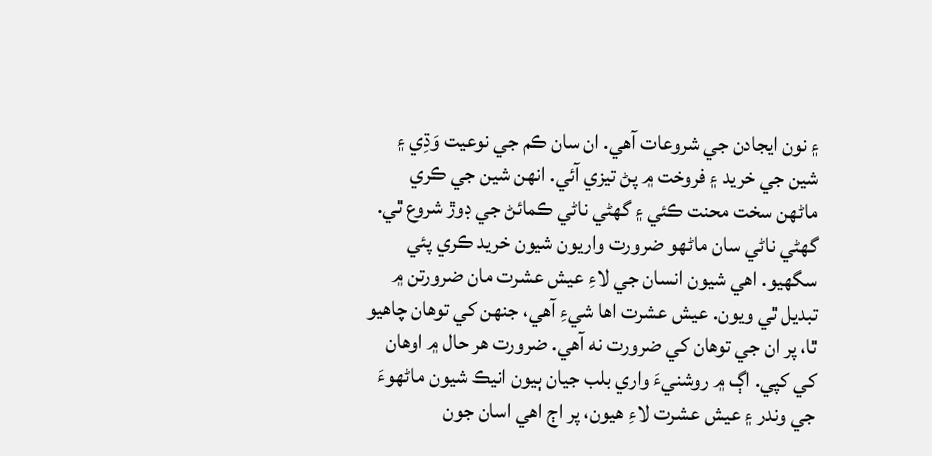۽ نون ايجادن جي شروعات آهي. ان سان ڪم جي نوعيت وَڌِي ۽ شين جي خريد ۽ فروخت ۾ پڻ تيزي آئي. انھن شين جي ڪري ماڻهن سخت محنت ڪئي ۽ گهڻي ناڻي ڪمائڻ جي ڊوڙ شروع ٿي. گهڻي ناڻي سان ماڻھو ضرورت واريون شيون خريد ڪري پئي سگھيو. اهي شيون انسان جي لاءِ عيش عشرت مان ضرورتن ۾ تبديل ٿي ويون. عيش عشرت اها شيءِ آهي، جنهن کي توهان چاهيو ٿا، پر ان جي توھان کي ضرورت نه آھي. ضرورت هر حال ۾ اوهان کي کپي. اڳ ۾ روشنيءَ واري بلب جيان ٻيون انيڪ شيون ماڻهوءَ جي وندر ۽ عيش عشرت لاءِ هيون، پر اڄ اهي اسان جون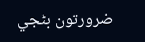ضرورتون بڻجي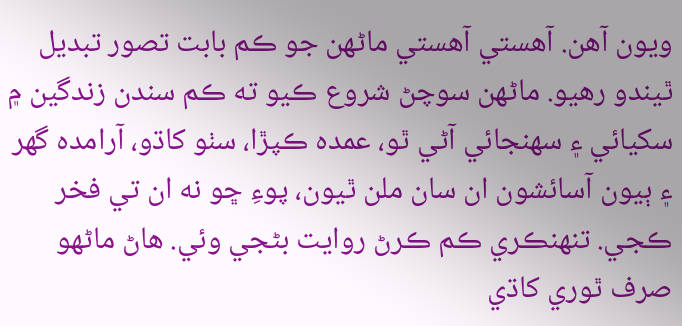ويون آهن. آهستي آهستي ماڻهن جو ڪم بابت تصور تبديل ٿيندو رهيو. ماڻهن سوچڻ شروع ڪيو ته ڪم سندن زندگين ۾ سکيائي ۽ سهنجائي آڻي ٿو، عمده ڪپڙا، سٺو کاڌو، آرامده گهر ۽ ٻيون آسائشون ان سان ملن ٿيون، پوءِ ڇو نه ان تي فخر ڪجي. تنھنڪري ڪم ڪرڻ روايت بڻجي وئي. ھاڻ ماڻهو صرف ٿوري کاڌي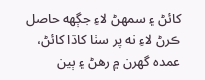کائڻ ۽ سمهڻ لاءِ جڳھه حاصل ڪرڻ لاءِ نه پر سٺا کاڌا کائڻ، عمده گهرن ۾ رهڻ ۽ ٻين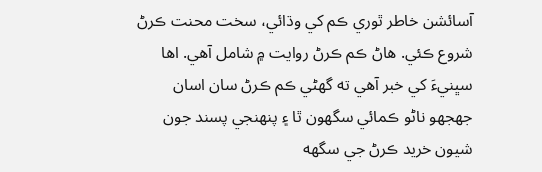آسائشن خاطر ٿوري ڪم کي وڌائي، سخت محنت ڪرڻ شروع ڪئي. ھاڻ ڪم ڪرڻ روايت ۾ شامل آهي. اها سڀنيءَ کي خبر آهي ته گهڻي ڪم ڪرڻ سان اسان جهجھو ناڻو ڪمائي سگهون ٿا ۽ پنهنجي پسند جون شيون خريد ڪرڻ جي سگھه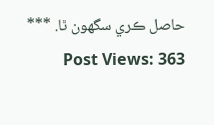حاصل ڪري سگهون ٿا. *** Post Views: 363